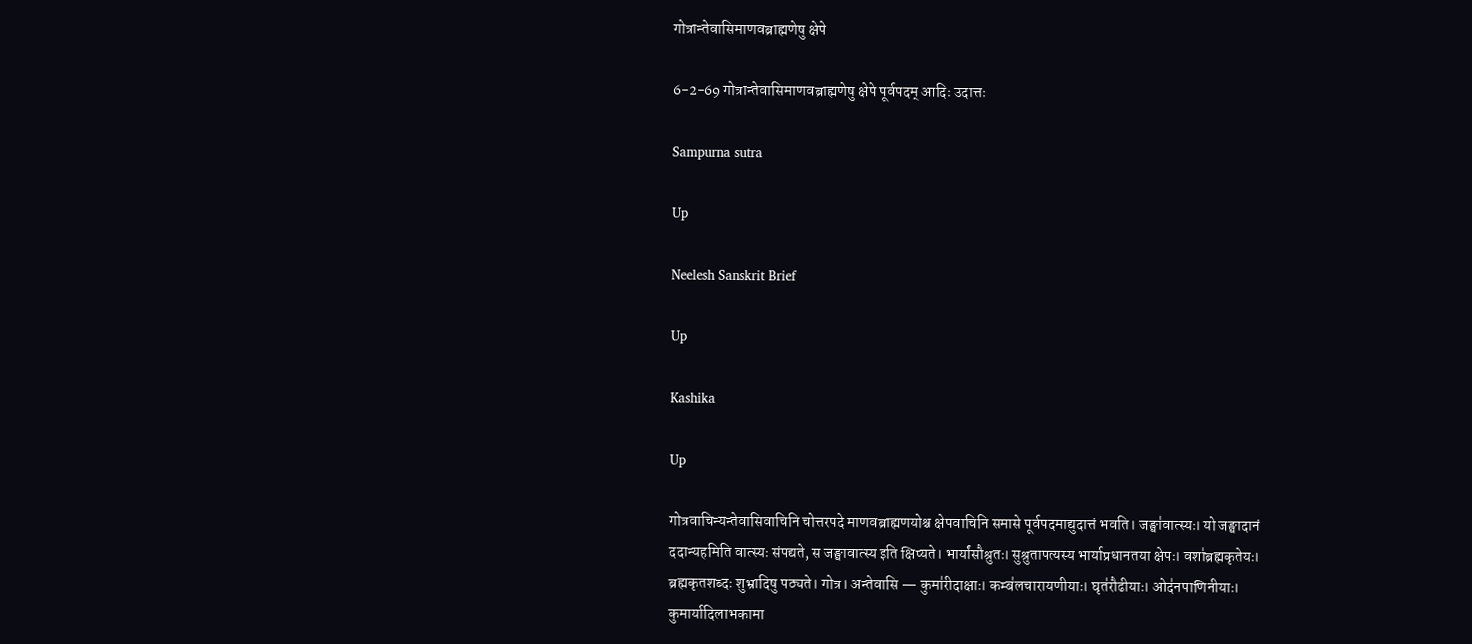गोत्रान्तेवासिमाणवब्राह्मणेषु क्षेपे

6-2-69 गोत्रान्तेवासिमाणवब्राह्मणेषु क्षेपे पूर्वपदम् आदिः उदात्तः

Sampurna sutra

Up

Neelesh Sanskrit Brief

Up

Kashika

Up

गोत्रवाचिन्यन्तेवासिवाचिनि चोत्तरपदे माणवब्राह्मणयोश्च क्षेपवाचिनि समासे पूर्वपदमाद्युदात्तं भवति। जङ्घा॑वात्स्यः। यो जङ्घादानं ददान्यहमिति वात्स्यः संपद्यते, स जङ्घावात्स्य इति क्षिप्यते। भार्या॑सौश्रुतः। सुश्रुतापत्यस्य भार्याप्रधानतया क्षेपः। वशा॑ब्रह्मकृतेयः। ब्रह्मकृतशब्दः शुभ्रादिषु पठ्यते। गोत्र। अन्तेवासि — कुमा॑रीदाक्षाः। कम्ब॑लचारायणीयाः। घृत॑रौढीयाः। ओद॑नपाणिनीयाः। कुमार्यादिलाभकामा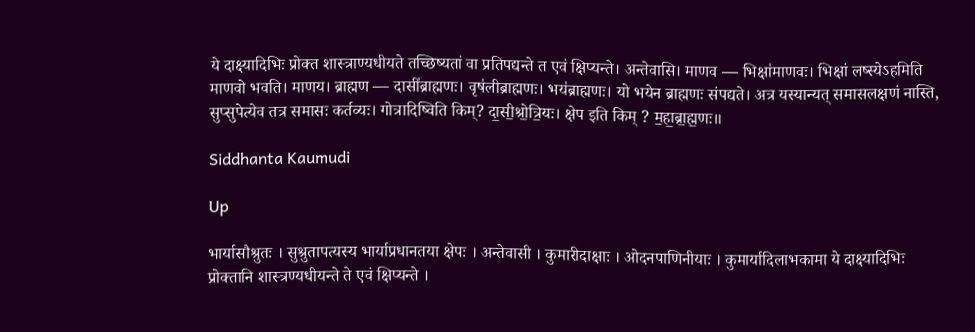ये दाक्ष्यादिभिः प्रोक्त शास्त्राण्यधीयते तच्छिष्यतां वा प्रतिपद्यन्ते त एवं क्षिप्यन्ते। अन्तेवासि। माणव — भिक्षा॑माणवः। भिक्षां लष्स्येऽहमिति माणवो भवति। माणय। ब्राह्मण — दासी॑ब्राह्मणः। वृष॑लीब्राह्मणः। भय॑ब्राह्मणः। यो भयेन ब्राह्मणः संपद्यते। अत्र यस्यान्यत् समासलक्षणं नास्ति, सुप्सुपेत्येव तत्र समासः कर्तव्यः। गोत्रादिष्विति किम्? दा॒सी॒श्रो॒त्रि॒यः। क्षेप इति किम् ? म॒हा॒ब्रा॒ह्म॒णः॥

Siddhanta Kaumudi

Up

भार्यासौश्रुतः । सुश्रुतापत्यस्य भार्याप्रधानतया क्षेपः । अन्तेवासी । कुमारीदाक्षाः । ओदनपाणिनीयाः । कुमार्यादिलाभकामा ये दाक्ष्यादिभिः प्रोक्तानि शास्त्रण्यधीयन्ते ते एवं क्षिप्यन्ते ।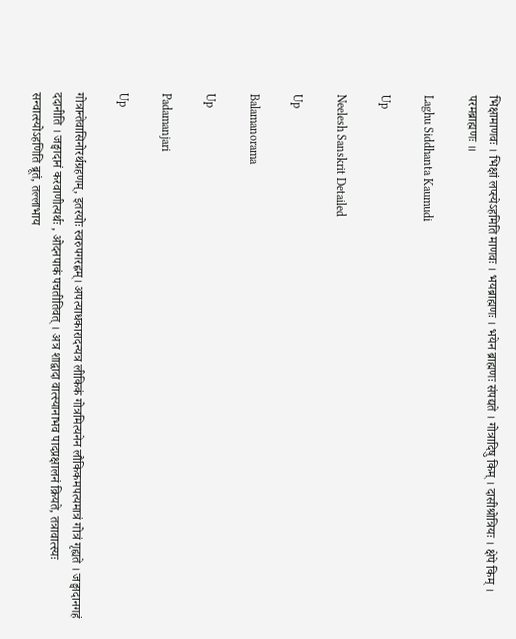भिक्षामाणवः । भिक्षां लप्स्येऽहमिति माणवः । भयब्राह्मणः । भयेन ब्राह्मणः संपद्यते । गोत्रादिषु किम् । दासीश्रोत्रियः । क्षेपे किम् । परमब्राह्मणः ॥

Laghu Siddhanta Kaumudi

Up

Neelesh Sanskrit Detailed

Up

Balamanorama

Up

Padamanjari

Up

गोत्रान्तेवासिनोरर्थग्रहणम्, इतरयोः स्वरुपगरह्णम्। अपत्याधकारादन्यत्र लीकिकं गोत्रमित्यनेन लौकिकमपत्यमात्रं गोत्रं गृह्यते । जङ्घादानगहं ददानीति । जङ्घादानं करवाणीत्यर्थः , ओदनपाकं पचतीतिवत् । अत्र शाद्वादा वात्स्यानाभव पादप्रक्षालनं क्रियते, तत्रावात्स्यः सन्वात्स्योऽहणिति ब्रूतं, तल्लाभाय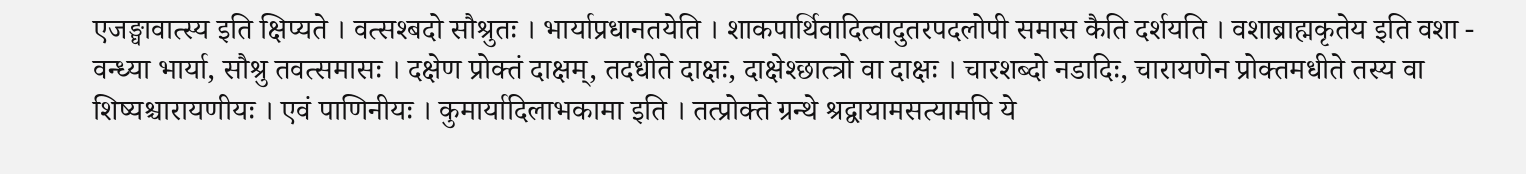एजङ्घावात्स्य इति क्षिप्यते । वत्सश्बदो सौश्रुतः । भार्याप्रधानतयेति । शाकपार्थिवादित्वादुतरपदलोपी समास कैति दर्शयति । वशाब्राह्मकृतेय इति वशा - वन्ध्या भार्या, सौश्रु तवत्समासः । दक्षेण प्रोक्तं दाक्षम्, तदधीते दाक्षः, दाक्षेश्छात्त्रो वा दाक्षः । चारशब्दो नडादिः, चारायणेन प्रोक्तमधीते तस्य वा शिष्यश्चारायणीयः । एवं पाणिनीयः । कुमार्यादिलाभकामा इति । तत्प्रोक्ते ग्रन्थे श्रद्वायामसत्यामपि ये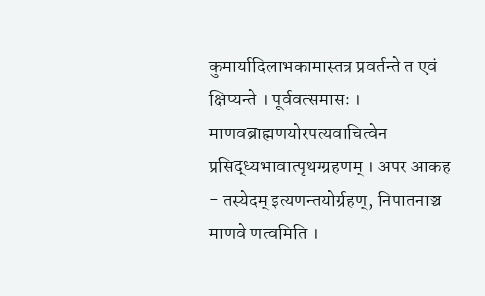कुमार्यादिलाभकामास्तत्र प्रवर्तन्ते त एवं क्षिप्यन्ते । पूर्ववत्समासः । माणवब्राह्मणयोरपत्यवाचित्वेन प्रसिद्ध्यभावात्पृथग्ग्रहणम् । अपर आकह - तस्येदम् इत्यणन्तयोर्ग्रहण्, निपातनाञ्च माणवे णत्वमिति ।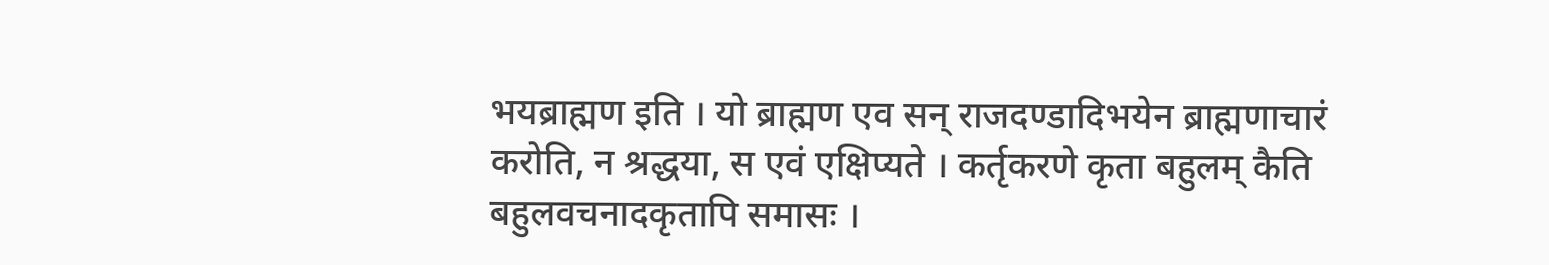भयब्राह्मण इति । यो ब्राह्मण एव सन् राजदण्डादिभयेन ब्राह्मणाचारं करोति, न श्रद्धया, स एवं एक्षिप्यते । कर्तृकरणे कृता बहुलम् कैति बहुलवचनादकृतापि समासः ।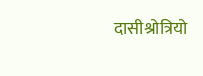दासीश्रोत्रियो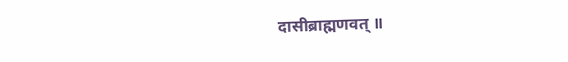दासीब्राह्मणवत् ॥